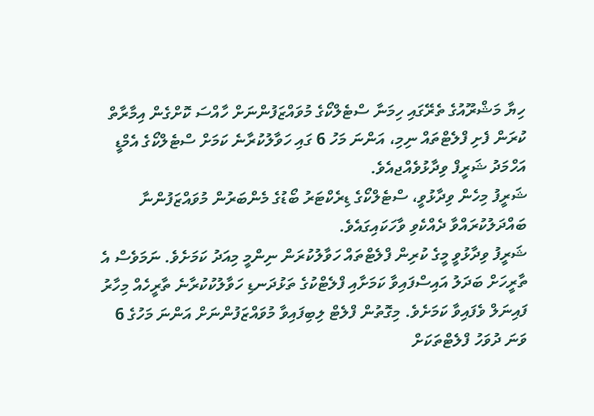ހިޔާ މަޝްރޫއުގެ ތެރޭގައި ހިމަނާ ސްޓެލްކޯގެ މުވައްޒަފުންނަށް ހާއްސަ ކޮށްގެން އިމާރާތް ކުރަން ފެށި ފްލެޓްތައް ނިމި، އަންނަ މަހު 6 ގައި ހަވާލުކުރާނެ ކަމަށް ސްޓެލްކޯގެ އެމްޑީ އަހްމަދު ޝަރީފް ވިދާޅުވެއްޖއެވެ.
ޝަރީފު މިހެން ވިދާޅުވީ، ސްޓެލްކޯގެ ޑިރެކްޓަރު ބޯޑުގެ މެންބަރުން މުވައްޒަފުންނާ ބައްދަލުކުރައްވާ ދެއްކެވި ވާހަކައިގައެވެ.
ޝަރީފު ވިދާޅުވީ މީގެ ކުރިން ފްލެޓްތައް ހަވާލުކުރަން ނިންމީ މިއަދު ކަމަށެވެ. ނަމަވެސް އެ ތާރީހަށް ބަދަލު އައިސްފައިވާ ކަމަށާއި ފްލެޓްކުގެ ތަޅުދަނޑި ހަވާލުކުކުރާނެ ތާރީހެއް މިހާރު ފައިނަލް ވެފައިވާ ކަމަށެވެ. މިގޮތުން ފްލެޓް ލިބިފައިވާ މުވައްޒަފުންނަށް އަންނަ މަހުގެ 6 ވަނަ ދުވަހު ފްލެޓްތަކަށް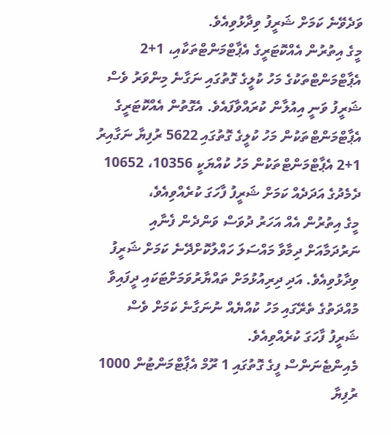ވަދެވޭނެ ކަމަށް ޝަރީފު ވިދާޅުވިއެވެ.
މީގެ އިތުރުން އެއްކޮޓަރީގެ އެޕާޓްމަންޓްތަކާއި، 1+2 އެޕާޓްމަންޓްތަކުގެ މަހު ކުލީގެ ގޮތުގައި ނަގާނެ މިންވަރު ވެސް ޝަރީފު ވަނީ އިއުލާން ކުރައްވާފައެވެ. އެގޮތުން އެއްކޮޓަރީގެ އެޕާޓްމަންޓްތަކުން މަހު ކުލީގެ ގޮތުގައި 5622 ރުފިޔާ ނަގާއިރު 1+2 އެޕާޓްމަންޓްތަކުން މަހު ކުއްޔަކީ 10356، 10652 ދެމެދުގެ އަދަދެއް ކަމަށް ޝަރީފު ފާހަގަ ކުރެއްވިއެވެ،
މީގެ އިތުރުން އެއް އަހަރު ދުވަސް ވަންދެން ފެނާއި ނަރުދަމާއަށް ދިމާވާ މައްސަލަ ހައްލުކޮށްދޭނެ ކަމަށް ޝަރީފު ވިދާޅުވިއެވެ. އަދި ދިރިއުޅުމަށް ތައްޔާރުވަމަށްޓަކައި ދީފައިވާ މުއްދަތުގެ ތެރޭގައި މަހު ކުއްޔެއް ނުނަގާނެ ކަމަށް ވެސް ޝަރީފު ފާހަގަ ކުރެއްވިއެވެ.
މެއިންޓެނަންސް ފީގެ ގޮތުގައި 1 ރޫމް އެޕާޓްމަންޓުން 1000 ރުފިޔާ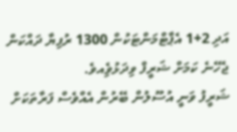އަދި 2+1 އެޕާޓްމަންޓަކުން 1300 ރުފިޔާ ދައްކަން ޖެހޭނެ ކަމަށް ޝަރީފް ވިދަޅުވިެއވެ.
ޝަރީފު ވަނީ އުސޫލުން ބޭރުން އެއްވެސް ފަރާތަކަށް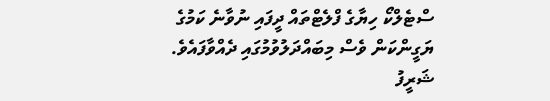ސްޓެލްކޯ ހިޔާގެ ފްލެޓްތައް ދީފައި ނުވާނެ ކަމުގެ ޔަގީންކަން ވެސް މިބައްދަލުވުމުގައި ދެއްވާފައެވެ.
ޝަރީފު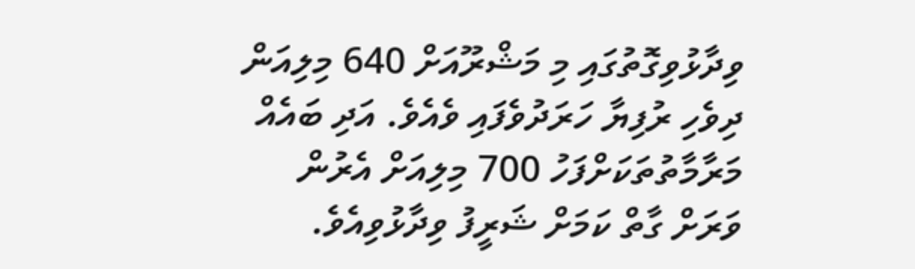ވިދާޅުވިގޮތުގައި މި މަޝްރޫއަށް 640 މިލިއަން ދިވެހި ރުފިޔާ ހަރަދުވެފައި ވެއެވެ. އަދި ބައެއް މަރާމާތުތަކަށްފަހު 700 މިލިއަށް އެރުން ވަރަށް ގާތް ކަމަށް ޝަރީފު ވިދާޅުވިއެވެ.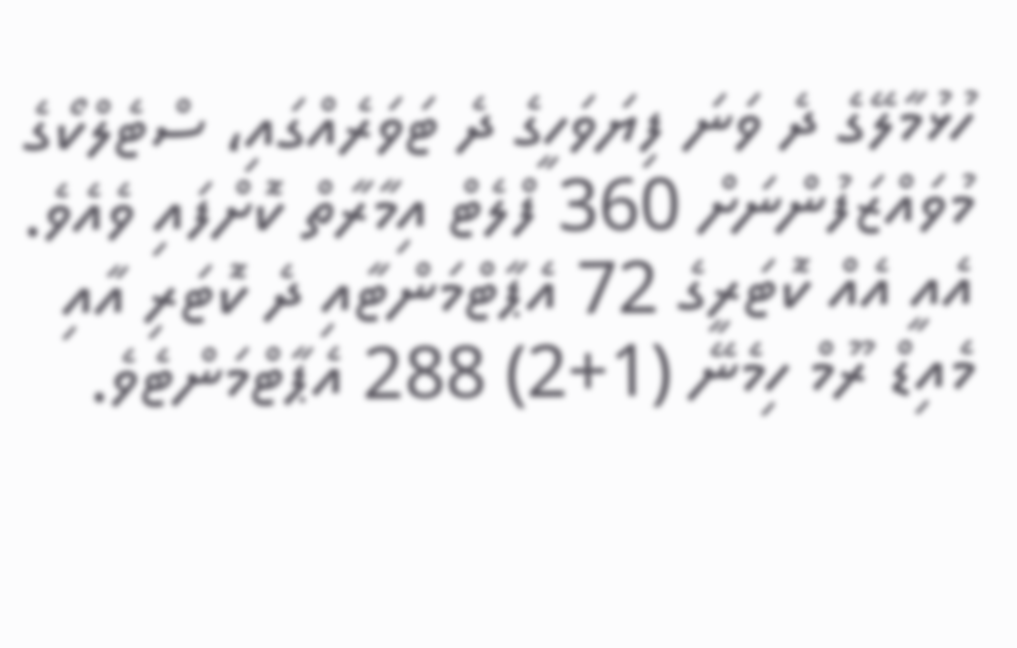ހުޅުމާލޭގެ ދެ ވަނަ ފިޔަވަހީގެ ދެ ޓަވަރެއްގައި، ސްޓެލްކޯގެ މުވައްޒަފުންނަށް 360 ފްލެޓް އިމާރާތް ކޮށްފައި ވެއެވެ. އެއީ އެއް ކޮޓަރީގެ 72 އެޕާޓްމަންޓާއި ދެ ކޮޓަރި އާއި މެއިޑް ރޫމް ހިމެނޭ (1+2) 288 އެޕާޓްމަންޓެވެ.